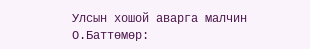Улсын хошой аварга малчин О.Баттөмөр: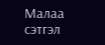Малаа сэтгэл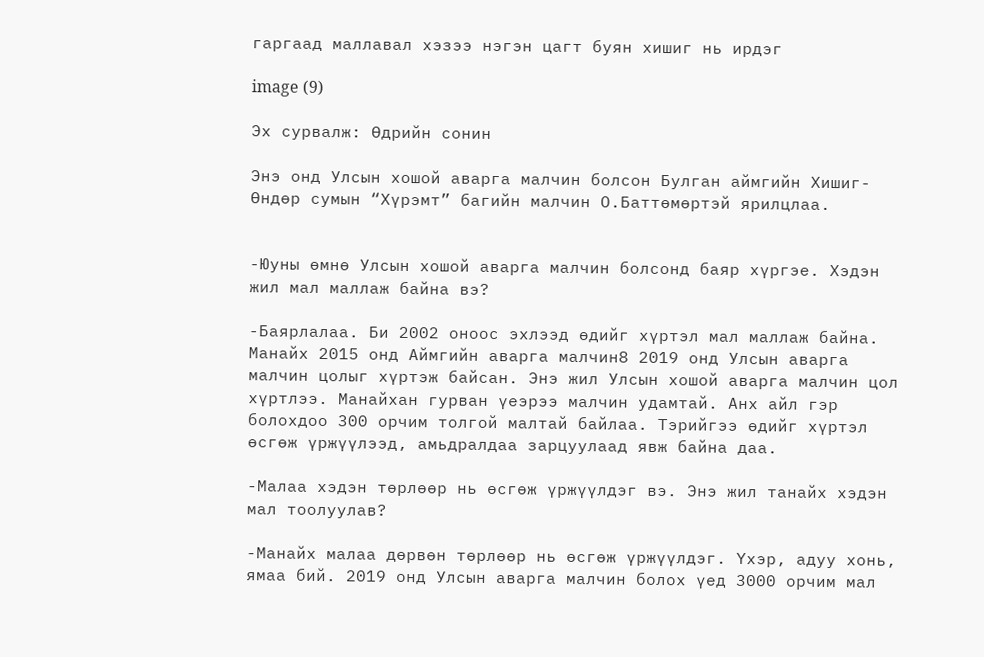гаргаад маллавал хэзээ нэгэн цагт буян хишиг нь ирдэг

image (9)

Эх сурвалж: Өдрийн сонин

Энэ онд Улсын хошой аварга малчин болсон Булган аймгийн Хишиг-Өндөр сумын “Хүрэмт” багийн малчин О.Баттөмөртэй ярилцлаа.


-Юуны өмнө Улсын хошой аварга малчин болсонд баяр хүргэе. Хэдэн жил мал маллаж байна вэ?

-Баярлалаа. Би 2002 оноос эхлээд өдийг хүртэл мал маллаж байна. Манайх 2015 онд Аймгийн аварга малчин8 2019 онд Улсын аварга малчин цолыг хүртэж байсан. Энэ жил Улсын хошой аварга малчин цол хүртлээ. Манайхан гурван үеэрээ малчин удамтай. Анх айл гэр болохдоо 300 орчим толгой малтай байлаа. Тэрийгээ өдийг хүртэл өсгөж үржүүлээд, амьдралдаа зарцуулаад явж байна даа.

-Малаа хэдэн төрлөөр нь өсгөж үржүүлдэг вэ. Энэ жил танайх хэдэн мал тоолуулав?

-Манайх малаа дөрвөн төрлөөр нь өсгөж үржүүлдэг. Үхэр, адуу хонь, ямаа бий. 2019 онд Улсын аварга малчин болох үед 3000 орчим мал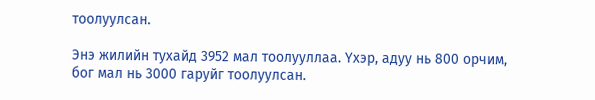тоолуулсан.

Энэ жилийн тухайд 3952 мал тоолууллаа. Үхэр, адуу нь 800 орчим, бог мал нь 3000 гаруйг тоолуулсан.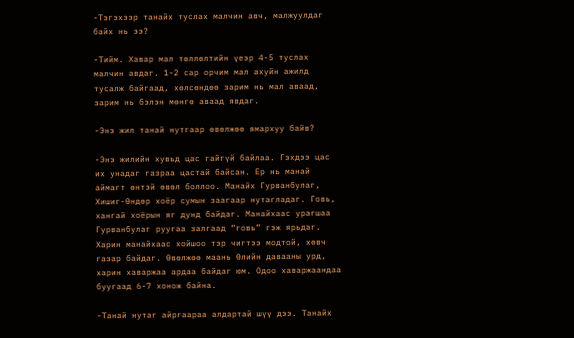-Тэгэхээр танайх туслах малчин авч, малжуулдаг байх нь ээ?

-Тийм. Хавар мал төллөлтийн үеэр 4-5 туслах малчин авдаг. 1-2 сар орчим мал ахуйн ажилд тусалж байгаад, хөлсөндөө зарим нь мал аваад, зарим нь бэлэн мөнгө аваад явдаг.

-Энэ жил танай нутгаар өвөлжөө ямархуу байв?

-Энэ жилийн хувьд цас гайгүй байлаа. Гэхдээ цас их унадаг газраа цастай байсан. Ер нь манай аймагт өнтэй өвөл боллоо. Манайх Гурванбулаг, Хишиг-Өндөр хоёр сумын заагаар нутагладаг. Говь, хангай хоёрын яг дунд байдаг. Манайхаас урагшаа Гурванбулаг руугаа залгаад “говь” гэж ярьдаг. Харин манайхаас хойшоо тэр чигтээ модтой, хөвч газар байдаг. Өвөлжөө маань Өлийн давааны урд, харин хаваржаа ардаа байдаг юм. Одоо хаваржаандаа буугаад 6-7 хонож байна.

-Танай нутаг айргаараа алдартай шүү дээ. Танайх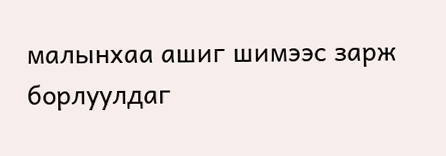малынхаа ашиг шимээс зарж борлуулдаг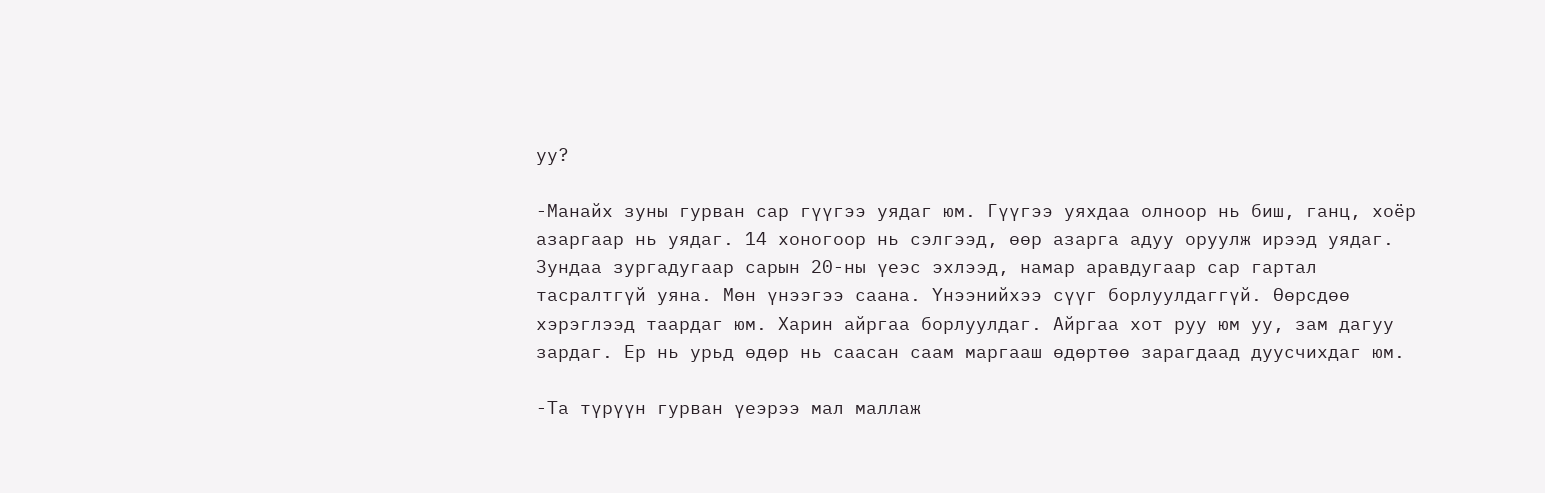уу?

-Манайх зуны гурван сар гүүгээ уядаг юм. Гүүгээ уяхдаа олноор нь биш, ганц, хоёр азаргаар нь уядаг. 14 хоногоор нь сэлгээд, өөр азарга адуу оруулж ирээд уядаг. Зундаа зургадугаар сарын 20-ны үеэс эхлээд, намар аравдугаар сар гартал тасралтгүй уяна. Мөн үнээгээ саана. Үнээнийхээ сүүг борлуулдаггүй. Өөрсдөө хэрэглээд таардаг юм. Харин айргаа борлуулдаг. Айргаа хот руу юм уу, зам дагуу зардаг. Ер нь урьд өдөр нь саасан саам маргааш өдөртөө зарагдаад дуусчихдаг юм.

-Та түрүүн гурван үеэрээ мал маллаж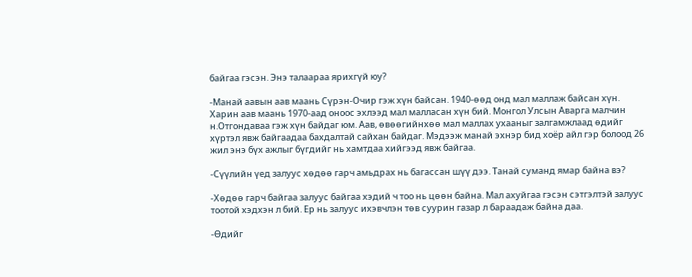байгаа гэсэн. Энэ талаараа ярихгүй юу?

-Манай аавын аав маань Сүрэн-Очир гэж хүн байсан. 1940-өөд онд мал маллаж байсан хүн. Харин аав маань 1970-аад оноос эхлээд мал малласан хүн бий. Монгол Улсын Аварга малчин н.Отгондаваа гэж хүн байдаг юм. Аав, өвөөгийнхөө мал маллах ухааныг залгамжлаад өдийг хүртэл явж байгаадаа бахдалтай сайхан байдаг. Мэдээж манай эхнэр бид хоёр айл гэр болоод 26 жил энэ бүх ажлыг бүгдийг нь хамтдаа хийгээд явж байгаа.

-Сүүлийн үед залуус хөдөө гарч амьдрах нь багассан шүү дээ. Танай суманд ямар байна вэ?

-Хөдөө гарч байгаа залуус байгаа хэдий ч тоо нь цөөн байна. Мал ахуйгаа гэсэн сэтгэлтэй залуус тоотой хэдхэн л бий. Ер нь залуус ихэвчлэн төв суурин газар л бараадаж байна даа.

-Өдийг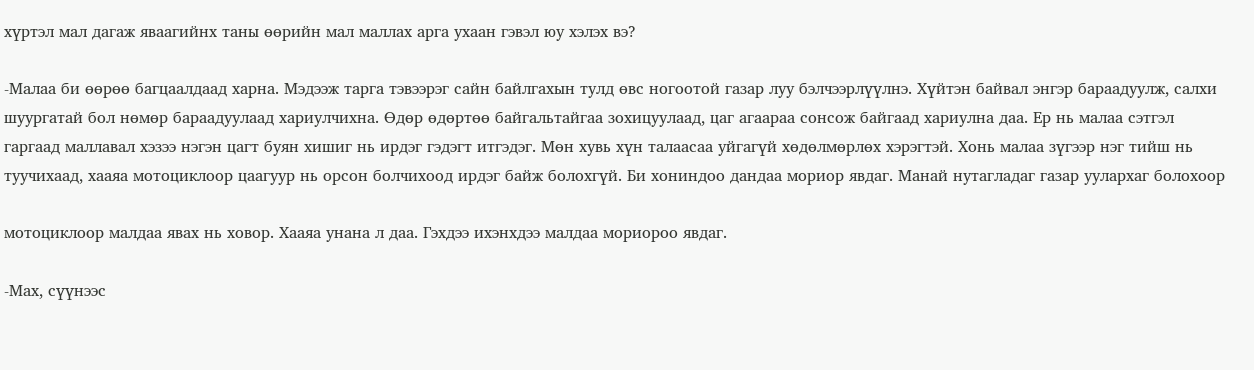хүртэл мал дагаж яваагийнх таны өөрийн мал маллах арга ухаан гэвэл юу хэлэх вэ?

-Малаа би өөрөө багцаалдаад харна. Мэдээж тарга тэвээрэг сайн байлгахын тулд өвс ногоотой газар луу бэлчээрлүүлнэ. Хүйтэн байвал энгэр бараадуулж, салхи шуургатай бол нөмөр бараадуулаад хариулчихна. Өдөр өдөртөө байгальтайгаа зохицуулаад, цаг агаараа сонсож байгаад хариулна даа. Ер нь малаа сэтгэл гаргаад маллавал хэзээ нэгэн цагт буян хишиг нь ирдэг гэдэгт итгэдэг. Мөн хувь хүн талаасаа уйгагүй хөдөлмөрлөх хэрэгтэй. Хонь малаа зүгээр нэг тийш нь туучихаад, хааяа мотоциклоор цаагуур нь орсон болчихоод ирдэг байж болохгүй. Би хониндоо дандаа мориор явдаг. Манай нутагладаг газар уулархаг болохоор

мотоциклоор малдаа явах нь ховор. Хааяа унана л даа. Гэхдээ ихэнхдээ малдаа мориороо явдаг.

-Мах, сүүнээс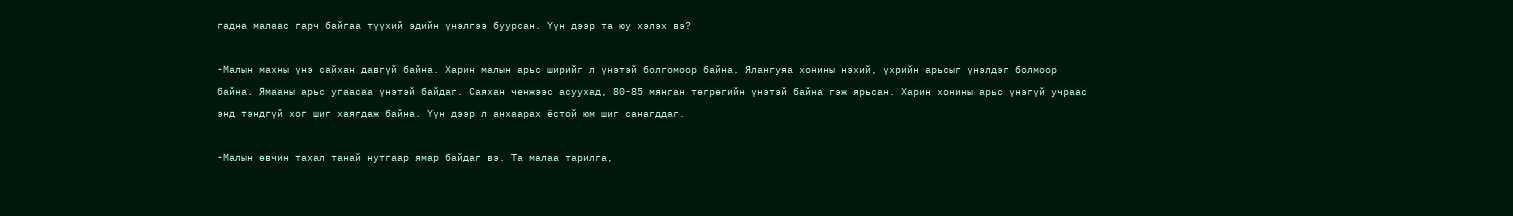гадна малаас гарч байгаа түүхий эдийн үнэлгээ буурсан. Үүн дээр та юу хэлэх вэ?

-Малын махны үнэ сайхан давгүй байна. Харин малын арьс ширийг л үнэтэй болгомоор байна. Ялангуяа хонины нэхий, үхрийн арьсыг үнэлдэг болмоор байна. Ямааны арьс угаасаа үнэтэй байдаг. Саяхан ченжээс асуухад, 80-85 мянган төгрөгийн үнэтэй байна гэж ярьсан. Харин хонины арьс үнэгүй учраас энд тэндгүй хог шиг хаягдаж байна. Үүн дээр л анхаарах ёстой юм шиг санагддаг.

-Малын өвчин тахал танай нутгаар ямар байдаг вэ. Та малаа тарилга,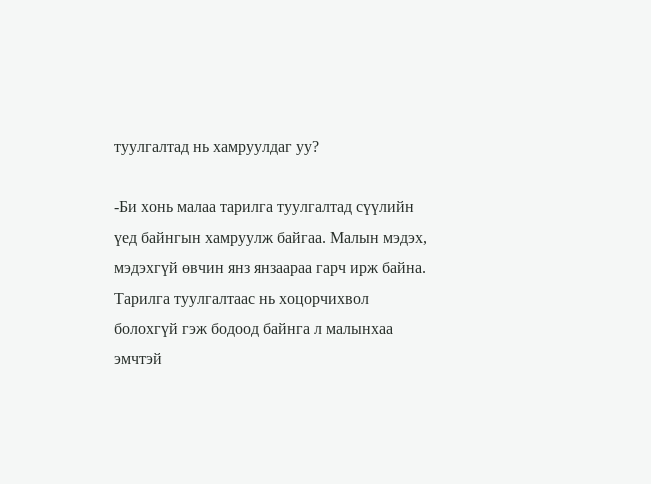туулгалтад нь хамруулдаг уу?

-Би хонь малаа тарилга туулгалтад сүүлийн үед байнгын хамруулж байгаа. Малын мэдэх, мэдэхгүй өвчин янз янзаараа гарч ирж байна. Тарилга туулгалтаас нь хоцорчихвол болохгүй гэж бодоод байнга л малынхаа эмчтэй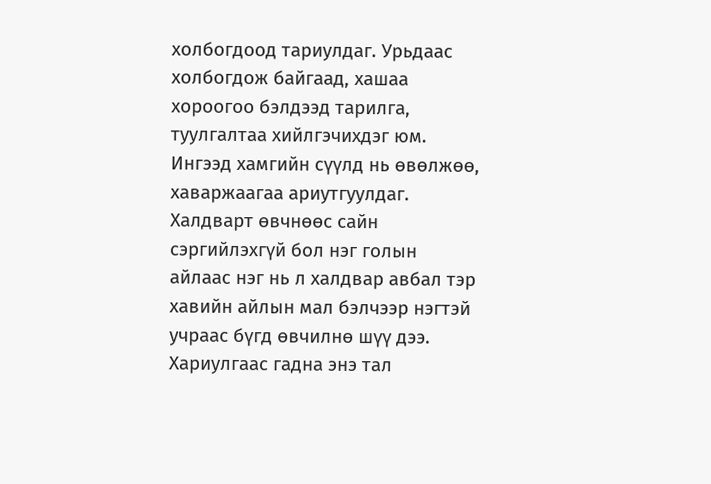холбогдоод тариулдаг. Урьдаас холбогдож байгаад, хашаа хороогоо бэлдээд тарилга, туулгалтаа хийлгэчихдэг юм. Ингээд хамгийн сүүлд нь өвөлжөө, хаваржаагаа ариутгуулдаг. Халдварт өвчнөөс сайн сэргийлэхгүй бол нэг голын айлаас нэг нь л халдвар авбал тэр хавийн айлын мал бэлчээр нэгтэй учраас бүгд өвчилнө шүү дээ. Хариулгаас гадна энэ тал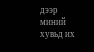дээр миний хувьд их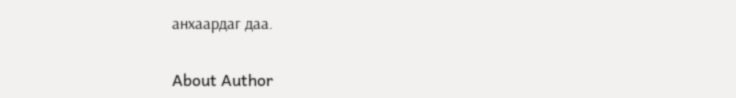анхаардаг даа.

About Author